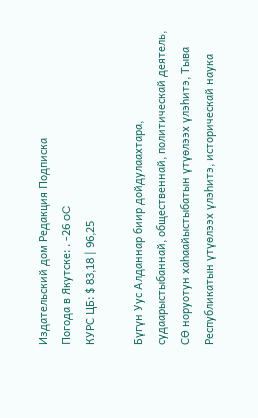Издательский дом Редакция Подписка
Погода в Якутске: . -26 oC
КУРС ЦБ: $ 83,18 | 96,25

Бүгүн Уус Алданнар биир дойдулаахтара, судаарыстыбаннай, общественнай, политическай деятель, СӨ норуотун хаһаайыстыбатын үтүөлээх үлэһитэ, Тыва Республикатын үтүөлээх үлэһитэ, историческай наука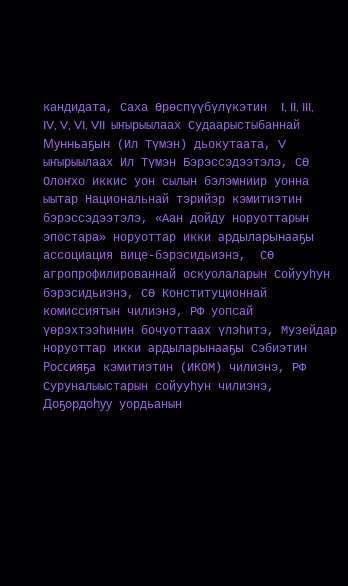кандидата, Саха Өрөспүүбүлүкэтин  I, II, III, IV, V, VI, VII  ыҥырыылаах Судаарыстыбаннай Мунньаҕын (Ил Түмэн) дьокутаата, V ыҥырыылаах Ил Түмэн Бэрэссэдээтэлэ, СӨ Олоҥхо иккис уон сылын бэлэмниир уонна ыытар Национальнай тэрийэр кэмитиэтин бэрэссэдээтэлэ, «Аан дойду норуоттарын эпостара» норуоттар икки ардыларынааҕы  ассоциация вице-бэрэсидьиэнэ,  СӨ агропрофилированнай оскуолаларын Сойууһун бэрэсидьиэнэ, СӨ Конституционнай комиссиятын чилиэнэ, РФ уопсай үөрэхтээһинин бочуоттаах үлэһитэ, Музейдар норуоттар икки ардыларынааҕы Сэбиэтин Россияҕа кэмитиэтин (ИКОМ) чилиэнэ, РФ Суруналыыстарын сойууһун чилиэнэ, Доҕордоһуу уордьанын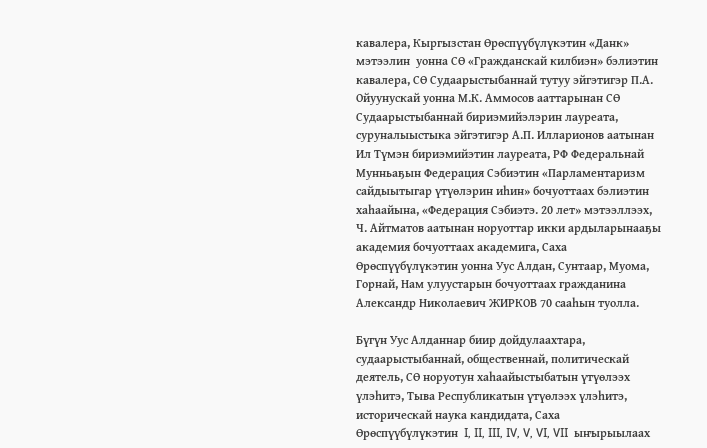кавалера, Кыргызстан Өрөспүүбүлүкэтин «Данк» мэтээлин  уонна СӨ «Гражданскай килбиэн» бэлиэтин кавалера, СӨ Судаарыстыбаннай тутуу эйгэтигэр П.А. Ойуунускай уонна М.К. Аммосов ааттарынан СӨ Судаарыстыбаннай бириэмийэлэрин лауреата, суруналыыстыка эйгэтигэр А.П. Илларионов аатынан Ил Түмэн бириэмийэтин лауреата, РФ Федеральнай Мунньаҕын Федерация Сэбиэтин «Парламентаризм сайдыытыгар үтүөлэрин иһин» бочуоттаах бэлиэтин хаһаайына, «Федерация Сэбиэтэ. 20 лет» мэтээллээх, Ч. Айтматов аатынан норуоттар икки ардыларынааҕы академия бочуоттаах академига, Саха Өрөспүүбүлүкэтин уонна Уус Алдан, Сунтаар, Муома, Горнай, Нам улуустарын бочуоттаах гражданина  Александр Николаевич ЖИРКОВ 70 сааһын туолла.

Бүгүн Уус Алданнар биир дойдулаахтара, судаарыстыбаннай, общественнай, политическай деятель, СӨ норуотун хаһаайыстыбатын үтүөлээх үлэһитэ, Тыва Республикатын үтүөлээх үлэһитэ, историческай наука кандидата, Саха Өрөспүүбүлүкэтин  I, II, III, IV, V, VI, VII  ыҥырыылаах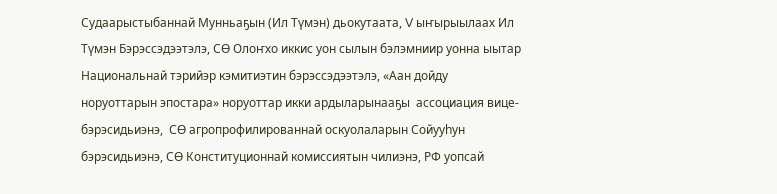Судаарыстыбаннай Мунньаҕын (Ил Түмэн) дьокутаата, V ыҥырыылаах Ил Түмэн Бэрэссэдээтэлэ, СӨ Олоҥхо иккис уон сылын бэлэмниир уонна ыытар Национальнай тэрийэр кэмитиэтин бэрэссэдээтэлэ, «Аан дойду норуоттарын эпостара» норуоттар икки ардыларынааҕы  ассоциация вице-бэрэсидьиэнэ,  СӨ агропрофилированнай оскуолаларын Сойууһун бэрэсидьиэнэ, СӨ Конституционнай комиссиятын чилиэнэ, РФ уопсай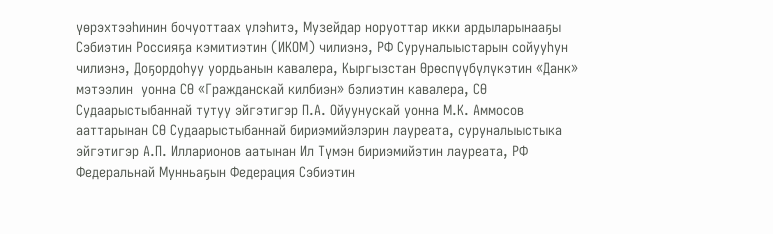үөрэхтээһинин бочуоттаах үлэһитэ, Музейдар норуоттар икки ардыларынааҕы Сэбиэтин Россияҕа кэмитиэтин (ИКОМ) чилиэнэ, РФ Суруналыыстарын сойууһун чилиэнэ, Доҕордоһуу уордьанын кавалера, Кыргызстан Өрөспүүбүлүкэтин «Данк» мэтээлин  уонна СӨ «Гражданскай килбиэн» бэлиэтин кавалера, СӨ Судаарыстыбаннай тутуу эйгэтигэр П.А. Ойуунускай уонна М.К. Аммосов ааттарынан СӨ Судаарыстыбаннай бириэмийэлэрин лауреата, суруналыыстыка эйгэтигэр А.П. Илларионов аатынан Ил Түмэн бириэмийэтин лауреата, РФ Федеральнай Мунньаҕын Федерация Сэбиэтин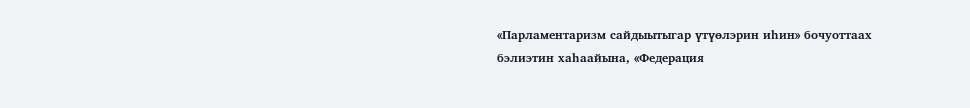«Парламентаризм сайдыытыгар үтүөлэрин иһин» бочуоттаах бэлиэтин хаһаайына, «Федерация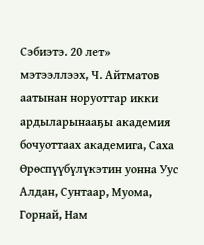Сэбиэтэ. 20 лет» мэтээллээх, Ч. Айтматов аатынан норуоттар икки ардыларынааҕы академия бочуоттаах академига, Саха Өрөспүүбүлүкэтин уонна Уус Алдан, Сунтаар, Муома, Горнай, Нам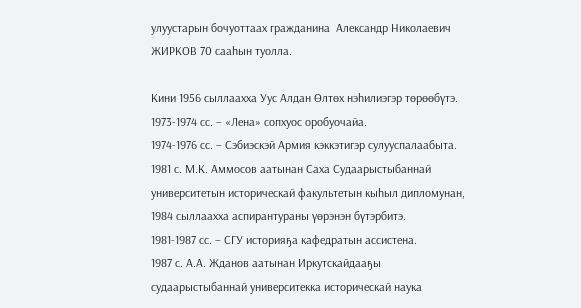улуустарын бочуоттаах гражданина  Александр Николаевич ЖИРКОВ 70 сааһын туолла.

Кини 1956 сыллаахха Уус Алдан Өлтөх нэһилиэгэр төрөөбүтэ.
1973-1974 сс. – «Лена» сопхуос оробуочайа.
1974-1976 сс. – Сэбиэскэй Армия кэккэтигэр сулууспалаабыта.
1981 с. М.К. Аммосов аатынан Саха Судаарыстыбаннай университетын историческай факультетын кыһыл дипломунан, 1984 сыллаахха аспирантураны үөрэнэн бүтэрбитэ.
1981-1987 сс. – СГУ историяҕа кафедратын ассистена.
1987 с. А.А. Жданов аатынан Иркутскайдааҕы судаарыстыбаннай университекка историческай наука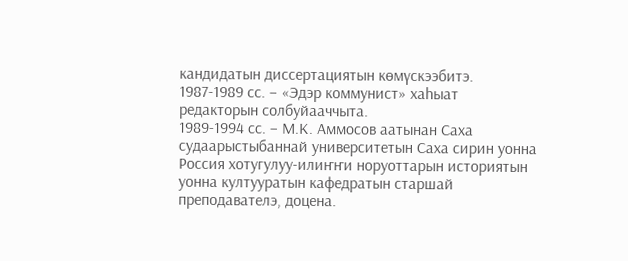кандидатын диссертациятын көмүскээбитэ.
1987-1989 сс. – «Эдэр коммунист» хаһыат редакторын солбуйааччыта.
1989-1994 сс. – М.К. Аммосов аатынан Саха судаарыстыбаннай университетын Саха сирин уонна Россия хотугулуу-илиҥҥи норуоттарын историятын уонна култууратын кафедратын старшай преподавателэ, доцена.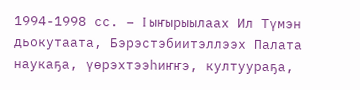1994-1998 сс. – I ыҥырыылаах Ил Түмэн дьокутаата, Бэрэстэбиитэллээх Палата наукаҕа, үөрэхтээһиҥҥэ, култуураҕа,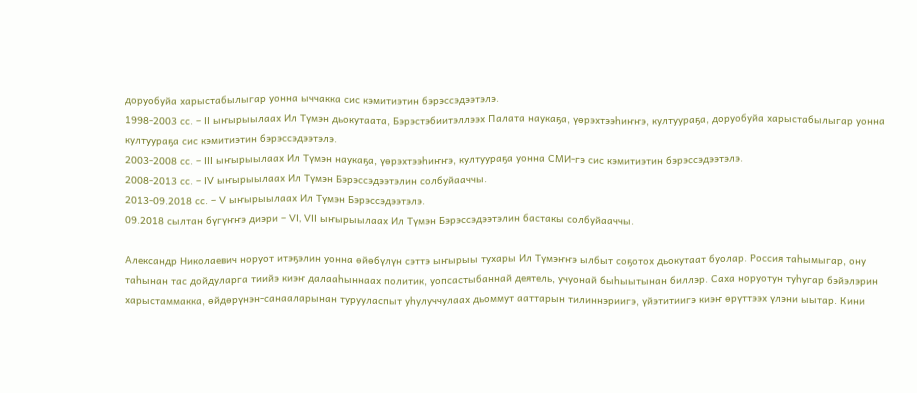доруобуйа харыстабылыгар уонна ыччакка сис кэмитиэтин бэрэссэдээтэлэ.
1998-2003 сс. – II ыҥырыылаах Ил Түмэн дьокутаата, Бэрэстэбиитэллээх Палата наукаҕа, үөрэхтээһиҥҥэ, култуураҕа, доруобуйа харыстабылыгар уонна култуураҕа сис кэмитиэтин бэрэссэдээтэлэ.
2003-2008 сс. – III ыҥырыылаах Ил Түмэн наукаҕа, үөрэхтээһиҥҥэ, култуураҕа уонна СМИ-гэ сис кэмитиэтин бэрэссэдээтэлэ.
2008-2013 сс. – IV ыҥырыылаах Ил Түмэн Бэрэссэдээтэлин солбуйааччы.
2013-09.2018 сс. – V ыҥырыылаах Ил Түмэн Бэрэссэдээтэлэ.
09.2018 сылтан бүгүҥҥэ диэри – VI, VII ыҥырыылаах Ил Түмэн Бэрэссэдээтэлин бастакы солбуйааччы.

Александр Николаевич норуот итэҕэлин уонна өйөбүлүн сэттэ ыҥырыы тухары Ил Түмэҥҥэ ылбыт соҕотох дьокутаат буолар. Россия таһымыгар, ону таһынан тас дойдуларга тиийэ киэҥ далааһыннаах политик, уопсастыбаннай деятель, учуонай быһыытынан биллэр. Саха норуотун туһугар бэйэлэрин харыстаммакка, өйдөрүнэн-санааларынан турууласпыт уһулуччулаах дьоммут ааттарын тилиннэриигэ, үйэтитиигэ киэҥ өрүттээх үлэни ыытар. Кини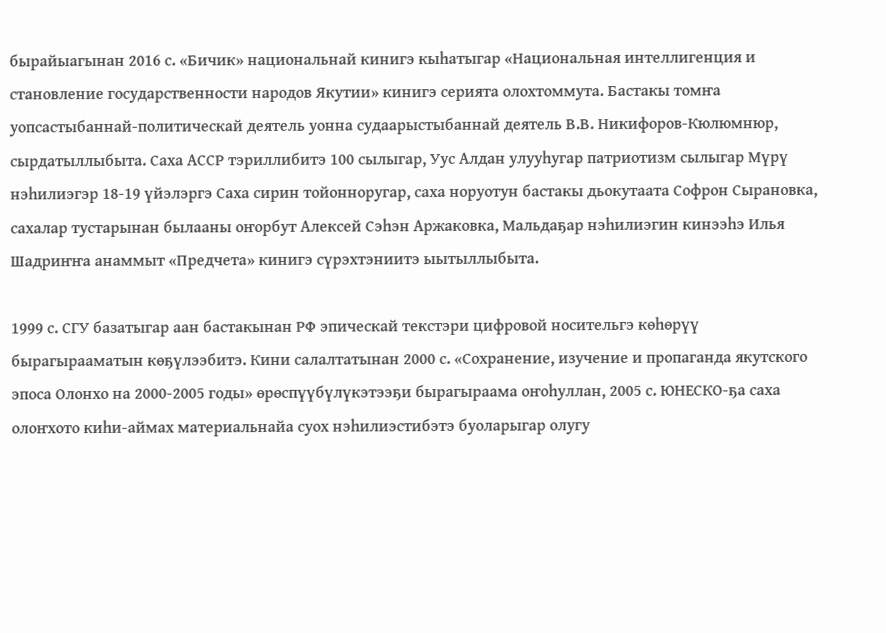бырайыагынан 2016 с. «Бичик» национальнай кинигэ кыһатыгар «Национальная интеллигенция и становление государственности народов Якутии» кинигэ серията олохтоммута. Бастакы томҥа уопсастыбаннай-политическай деятель уонна судаарыстыбаннай деятель В.В. Никифоров-Кюлюмнюр, сырдатыллыбыта. Саха АССР тэриллибитэ 100 сылыгар, Уус Алдан улууһугар патриотизм сылыгар Мүрү нэһилиэгэр 18-19 үйэлэргэ Саха сирин тойонноругар, саха норуотун бастакы дьокутаата Софрон Сырановка, сахалар тустарынан былааны оҥорбут Алексей Сэһэн Аржаковка, Мальдаҕар нэһилиэгин кинээһэ Илья Шадриҥҥа анаммыт «Предчета» кинигэ сүрэхтэниитэ ыытыллыбыта.

1999 с. СГУ базатыгар аан бастакынан РФ эпическай текстэри цифровой носительгэ көһөрүү бырагырааматын көҕүлээбитэ. Кини салалтатынан 2000 с. «Сохранение, изучение и пропаганда якутского эпоса Олонхо на 2000-2005 годы» өрөспүүбүлүкэтээҕи бырагыраама оҥоһуллан, 2005 с. ЮНЕСКО-ҕа саха олоҥхото киһи-аймах материальнайа суох нэһилиэстибэтэ буоларыгар олугу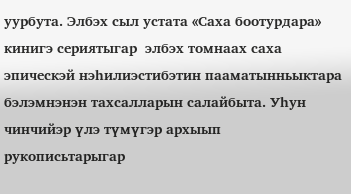уурбута. Элбэх сыл устата «Саха боотурдара» кинигэ сериятыгар  элбэх томнаах саха эпическэй нэһилиэстибэтин пааматынньыктара бэлэмнэнэн тахсалларын салайбыта. Уһун чинчийэр үлэ түмүгэр архыып рукописьтарыгар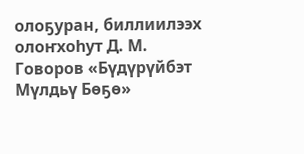олоҕуран, биллиилээх олоҥхоһут Д. М. Говоров «Бүдүрүйбэт Мүлдьү Бөҕө»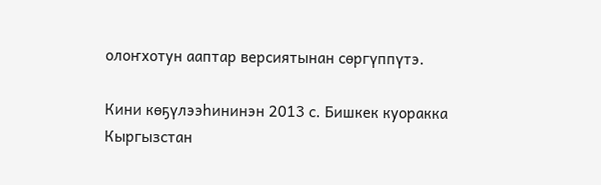олоҥхотун ааптар версиятынан сөргүппүтэ.

Кини көҕүлээһининэн 2013 с. Бишкек куоракка Кыргызстан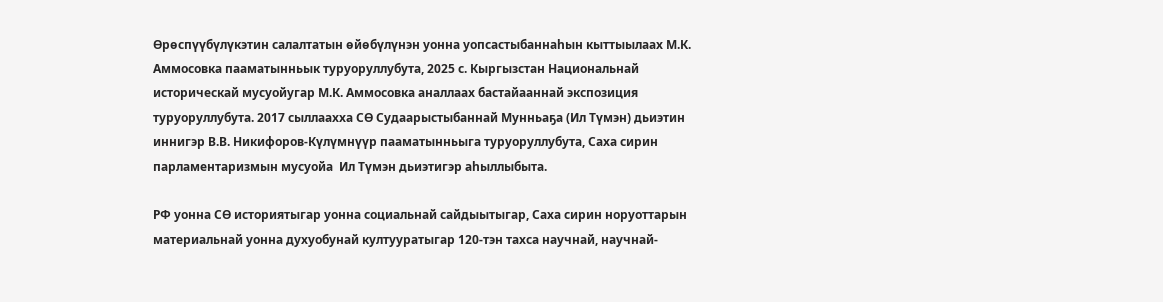Өрөспүүбүлүкэтин салалтатын өйөбүлүнэн уонна уопсастыбаннаһын кыттыылаах М.К. Аммосовка пааматынньык туруоруллубута, 2025 с. Кыргызстан Национальнай историческай мусуойугар М.К. Аммосовка аналлаах бастайааннай экспозиция туруоруллубута. 2017 сыллаахха СӨ Судаарыстыбаннай Мунньаҕа (Ил Түмэн) дьиэтин иннигэр В.В. Никифоров-Күлүмнүүр пааматынньыга туруоруллубута, Саха сирин парламентаризмын мусуойа  Ил Түмэн дьиэтигэр аһыллыбыта.

РФ уонна СӨ историятыгар уонна социальнай сайдыытыгар, Саха сирин норуоттарын материальнай уонна духуобунай култууратыгар 120-тэн тахса научнай, научнай-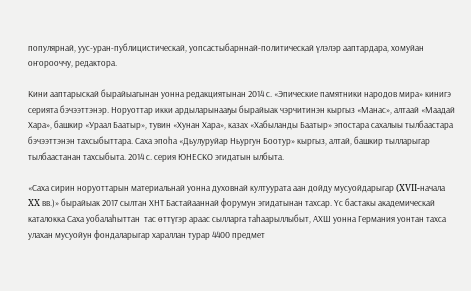популярнай, уус-уран-публицистическай, уопсастыбарннай-политическай үлэлэр ааптардара, хомуйан оҥорооччу, редактора.

Кини ааптарыскай бырайыагынан уонна редакциятынан 2014 с. «Эпические памятники народов мира» кинигэ серията бэчээттэнэр. Норуоттар икки ардыларынааҕы бырайыак чэрчитинэн кыргыз «Манас», алтаай «Маадай Хара», башкир «Ураал Баатыр», тувин «Хунан Хара», казах «Хабыланды Баатыр» эпостара сахалыы тылбаастара бэчээттэнэн тахсыбыттара. Саха эпоһа «Дьулуруйар Ньургун Боотур» кыргыз, алтай, башкир тылларыгар тылбаастанан тахсыбыта. 2014 с. серия ЮНЕСКО эгидатын ылбыта.

«Саха сирин норуоттарын материальнай уонна духовнай култуурата аан дойду мусуойдарыгар (XVII-начала XX вв.)» бырайыак 2017 сылтан ХНТ Бастайааннай форумун эгидатынан тахсар. Үс бастакы академическай каталокка Саха уобалаһыттан  тас өттүгэр араас сылларга таһаарыллыбыт, АХШ уонна Германия уонтан тахса улахан мусуойун фондаларыгар хараллан турар 4400 предмет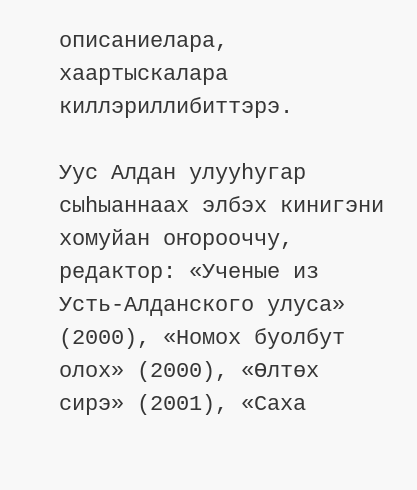описаниелара, хаартыскалара киллэриллибиттэрэ.

Уус Алдан улууһугар сыһыаннаах элбэх кинигэни хомуйан оҥорооччу, редактор: «Ученые из Усть-Алданского улуса» (2000), «Номох буолбут олох» (2000), «Өлтөх сирэ» (2001), «Саха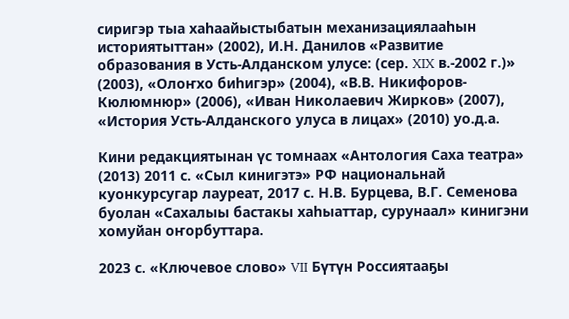сиригэр тыа хаһаайыстыбатын механизациялааһын историятыттан» (2002), И.Н. Данилов «Развитие образования в Усть-Алданском улусе: (сер. XIX в.-2002 г.)» (2003), «Олоҥхо биһигэр» (2004), «В.В. Никифоров-Кюлюмнюр» (2006), «Иван Николаевич Жирков» (2007), «История Усть-Алданского улуса в лицах» (2010) уо.д.а.

Кини редакциятынан үс томнаах «Антология Саха театра» (2013) 2011 с. «Сыл кинигэтэ» РФ национальнай куонкурсугар лауреат, 2017 с. Н.В. Бурцева, В.Г. Семенова буолан «Сахалыы бастакы хаһыаттар, сурунаал» кинигэни хомуйан оҥорбуттара.

2023 с. «Ключевое слово» VII Бүтүн Россиятааҕы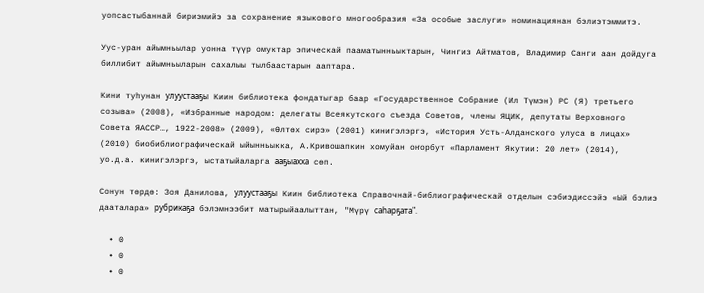уопсастыбаннай бириэмийэ за сохранение языкового многообразия «За особые заслуги» номинациянан бэлиэтэммитэ.

Уус-уран айымньылар уонна түүр омуктар эпическай пааматынньыктарын, Чингиз Айтматов, Владимир Санги аан дойдуга биллибит айымньыларын сахалыы тылбаастарын ааптара.

Кини туһунан улуустааҕы Киин библиотека фондатыгар баар «Государственное Собрание (Ил Түмэн) РС (Я) третьего созыва» (2008), «Избранные народом: делегаты Всеякутского съезда Советов, члены ЯЦИК, депутаты Верховного Совета ЯАССР…, 1922-2008» (2009), «Өлтөх сирэ» (2001) кинигэлэргэ, «История Усть-Алданского улуса в лицах» (2010) биобиблиографическай ыйынньыкка, А.Кривошапкин хомуйан оҥорбут «Парламент Якутии: 20 лет» (2014),  уо.д.а. кинигэлэргэ, ыстатыйаларга ааҕыахха сөп.

Сонун төрдө: Зоя Данилова, улуустааҕы Киин библиотека Справочнай-библиографическай отделын сэбиэдиссэйэ «Ый бэлиэ дааталара» рубрикаҕа бэлэмнээбит матырыйаалыттан, "Мүрү саһарҕата".

  • 0
  • 0
  • 0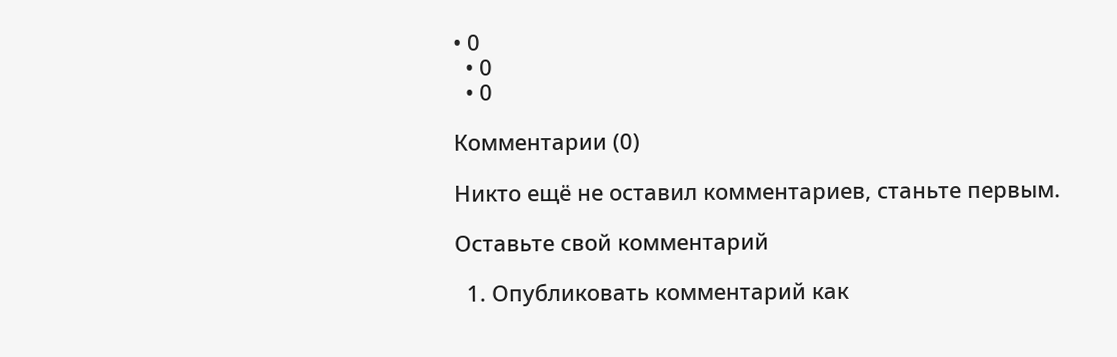• 0
  • 0
  • 0

Комментарии (0)

Никто ещё не оставил комментариев, станьте первым.

Оставьте свой комментарий

  1. Опубликовать комментарий как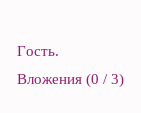Гость.
Вложения (0 / 3)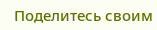Поделитесь своим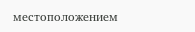местоположением